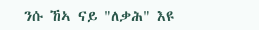ንሱ ኸኣ ናይ "ለቃሕ" እዩ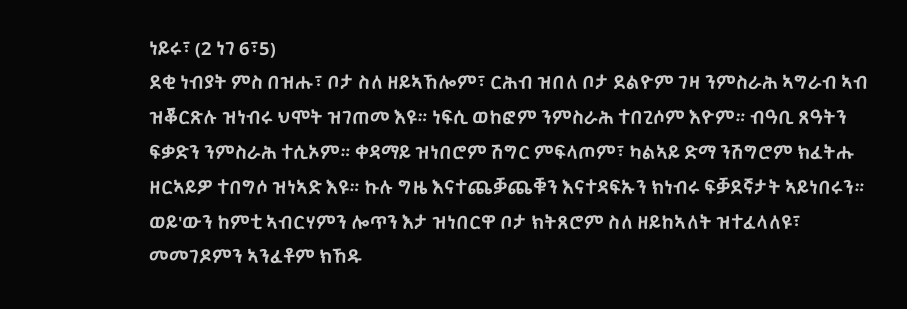ነይሩ፣ (2 ነገ 6፣5)
ደቂ ነብያት ምስ በዝሑ፣ ቦታ ስለ ዘይኣኸሎም፣ ርሕብ ዝበለ ቦታ ደልዮም ገዛ ንምስራሕ ኣግራብ ኣብ ዝቖርጽሉ ዝነብሩ ህሞት ዝገጠመ እዩ። ነፍሲ ወከፎም ንምስራሕ ተበጊሶም እዮም። ብዓቢ ጸዓትን ፍቃድን ንምስራሕ ተሲኦም። ቀዳማይ ዝነበሮም ሽግር ምፍላጦም፣ ካልኣይ ድማ ንሽግሮም ክፈትሑ ዘርኣይዎ ተበግሶ ዝነኣድ እዩ። ኩሉ ግዜ እናተጨቓጨቑን እናተዳፍኡን ክነብሩ ፍቓደኛታት ኣይነበሩን። ወይ'ውን ከምቲ ኣብርሃምን ሎጥን እታ ዝነበርዋ ቦታ ክትጸሮም ስለ ዘይከኣለት ዝተፈላለዩ፣ መመገዶምን ኣንፈቶም ክኸዱ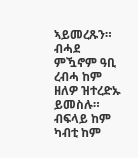ኣይመረጹን። ብሓደ ምዃኖም ዓቢ ረብሓ ከም ዘለዎ ዝተረድኡ ይመስሉ። ብፍላይ ከም ካብቲ ከም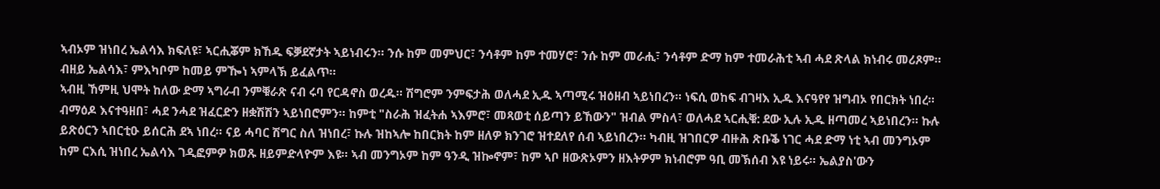ኣብኦም ዝነበረ ኤልሳእ ክፍለዩ፣ ኣርሒቖም ክኸዱ ፍቓደኛታት ኣይነብሩን። ንሱ ከም መምህር፣ ንሳቶም ከም ተመሃሮ፣ ንሱ ከም መራሒ፣ ንሳቶም ድማ ከም ተመራሕቲ ኣብ ሓደ ጽላል ክነብሩ መሪጾም። ብዘይ ኤልሳእ፣ ምእካቦም ከመይ ምዀነ ኣምላኽ ይፈልጥ።
ኣብዚ ኸምዚ ህሞት ከለው ድማ ኣግራብ ንምቑራጽ ናብ ሩባ የርዳኖስ ወረዱ። ሽግሮም ንምፍታሕ ወለሓደ ኢዱ ኣጣሚሩ ዝዕዘብ ኣይነበረን። ነፍሲ ወከፍ ብገዛእ ኢዱ እናዓየየ ዝግብኦ የበርክት ነበረ። ብማዕዶ እናተዓዘበ፣ ሓደ ንሓደ ዝፈርድን ዘቋሽሽን ኣይነበሮምን። ከምቲ "ስራሕ ዝፈትሐ ኣእምሮ፣ መጻወቲ ሰይጣን ይኸውን" ዝብል ምስላ፣ ወለሓደ ኣርሒቑ: ደው ኢሉ ኢዱ ዘጣመረ ኣይነበረን። ኩሉ ይጽዕርን ኣበርቲዑ ይሰርሕ ደኣ ነበረ። ናይ ሓባር ሽግር ስለ ዝነበረ፣ ኩሉ ዝከኣሎ ከበርክት ከም ዘለዎ ክንገሮ ዝተደለየ ሰብ ኣይነበረን። ካብዚ ዝገበርዎ ብዙሕ ጽቡቕ ነገር ሓደ ድማ ነቲ ኣብ መንግኦም ከም ርእሲ ዝነበረ ኤልሳእ ገዲፎምዎ ክወጹ ዘይምድላዮም እዩ። ኣብ መንግኦም ከም ዓንዲ ዝኰኖም፣ ከም ኣቦ ዘውጽኦምን ዘእትዎም ክነብሮም ዓቢ መኽሰብ እዩ ነይሩ። ኤልያስ'ውን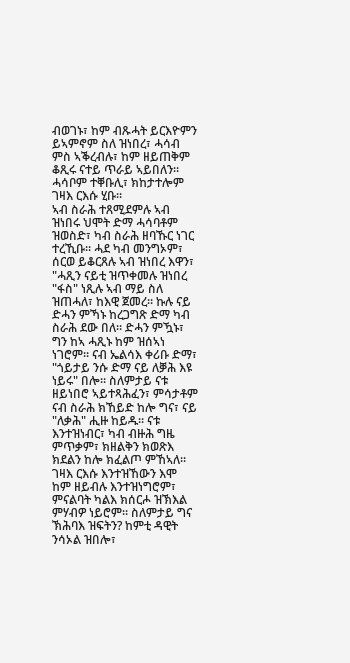ብወገኑ፣ ከም ብጹሓት ይርእዮምን ይኣምኖም ስለ ዝነበረ፣ ሓሳብ ምስ ኣቕረብሉ፣ ከም ዘይጠቅም ቆጺሩ ናተይ ጥራይ ኣይበለን። ሓሳቦም ተቐቡሊ፣ ክከታተሎም ገዛእ ርእሱ ሂቡ።
ኣብ ስራሕ ተጸሚደምሉ ኣብ ዝነበሩ ህሞት ድማ ሓሳባቶም ዝወስድ፣ ካብ ስራሕ ዘባኹር ነገር ተረኺቡ። ሓደ ካብ መንግኦም፣ ሰርወ ይቆርጸሉ ኣብ ዝነበረ እዋን፣ "ሓጺን ናይቲ ዝጥቀመሉ ዝነበረ "ፋስ" ነጺሉ ኣብ ማይ ስለ ዝጠሓለ፣ ከእዊ ጀመረ። ኩሉ ናይ ድሓን ምኻኑ ከረጋግጽ ድማ ካብ ስራሕ ደው በለ። ድሓን ምዃኑ፣ ግን ከኣ ሓጺኑ ከም ዝሰኣነ ነገሮም። ናብ ኤልሳእ ቀሪቡ ድማ፣ "ጎይታይ ንሱ ድማ ናይ ለቓሕ እዩ ነይሩ" በሎ። ስለምታይ ናቱ ዘይነበሮ ኣይተጻሕፈን፣ ምሳታቶም ናብ ስራሕ ክኸይድ ከሎ ግና፣ ናይ "ለቃሕ" ሒዙ ከይዱ። ናቱ እንተዝነብር፣ ካብ ብዙሕ ግዜ ምጥቃም፣ ክዘልቅን ክወጽእ ክደልን ከሎ ክፈልጦ ምኸኣለ። ገዛእ ርእሱ እንተዝኸውን እሞ ከም ዘይብሉ እንተዝነግሮም፣ ምናልባት ካልእ ክሰርሖ ዝኽእል ምሃብዎ ነይሮም። ስለምታይ ግና ኽሕባእ ዝፍትን? ከምቲ ዳዊት ንሳኦል ዝበሎ፣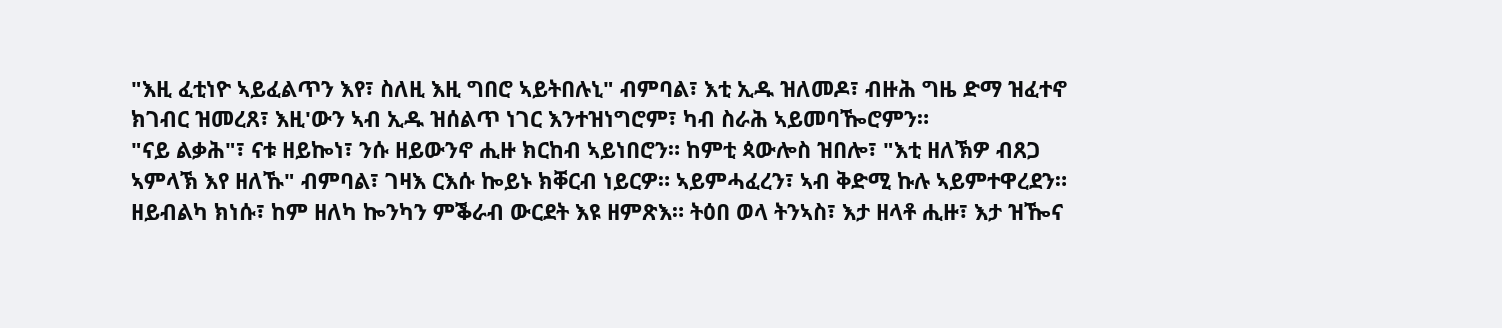"እዚ ፈቲነዮ ኣይፈልጥን እየ፣ ስለዚ እዚ ግበሮ ኣይትበሉኒ" ብምባል፣ እቲ ኢዱ ዝለመዶ፣ ብዙሕ ግዜ ድማ ዝፈተኖ ክገብር ዝመረጸ፣ እዚ'ውን ኣብ ኢዱ ዝሰልጥ ነገር እንተዝነግሮም፣ ካብ ስራሕ ኣይመባዀሮምን።
"ናይ ልቃሕ"፣ ናቱ ዘይኰነ፣ ንሱ ዘይውንኖ ሒዙ ክርከብ ኣይነበሮን። ከምቲ ጳውሎስ ዝበሎ፣ "እቲ ዘለኽዎ ብጸጋ ኣምላኽ እየ ዘለኹ" ብምባል፣ ገዛእ ርእሱ ኰይኑ ክቐርብ ነይርዎ። ኣይምሓፈረን፣ ኣብ ቅድሚ ኩሉ ኣይምተዋረደን። ዘይብልካ ክነሱ፣ ከም ዘለካ ኰንካን ምቕራብ ውርደት እዩ ዘምጽእ። ትዕበ ወላ ትንኣስ፣ እታ ዘላቶ ሒዙ፣ እታ ዝዀና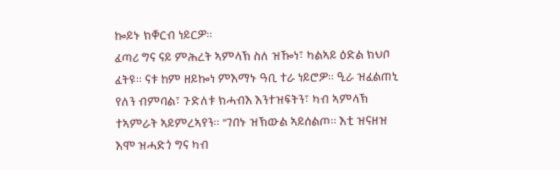ኰይኑ ክቐርብ ነይርዎ።
ፈጣሪ ግና ናይ ምሕረት ኣምላኽ ስለ ዝዀነ፣ ካልኣይ ዕድል ክህቦ ፈትዩ። ናቱ ከም ዘይኰነ ምእማኑ ዓቢ ተራ ነይሮዎ። ዒራ ዝፈልጠኒ የለን ብምባል፣ ጉድለቱ ክሓብእ እንተዝፍትን፣ ካብ ኣምላኽ ተኣምራት ኣይምረኣየን። "ገበኑ ዝኽውል ኣይሰልጦ። እቲ ዝናዘዝ እሞ ዝሓድጎ ግና ካብ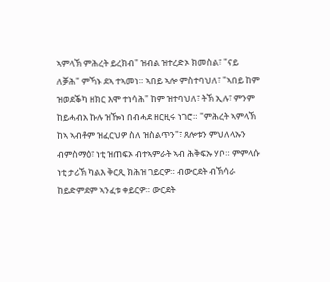ኣምላኽ ምሕረት ይረክብ" ዝብል ዝተረድኦ ክመስል፣ "ናይ ለቓሕ" ምኻኑ ደኣ ተኣመነ። ኣበይ ኣሎ ምስተባህለ፣ "ኣበይ ከም ዝወደቕካ ዘክር እሞ ተነሳሕ" ከም ዝተባህለ፣ ትኽ ኢሉ፣ ምንም ከይሓብአ ኩሉ ዝዀነ በብሓደ ዘርዚሩ ነገሮ። "ምሕረት ኣምላኽ ከኣ ኣብቶም ዝፈርህዎ ስለ ዝስልጥን"፣ ጸሎቱን ምህለላኡን ብምስማዕ፣ ነቲ ዝጠፍኦ ብተኣምራት ኣብ ሕቅፍኡ ሃቦ። ምምላሱ ነቲ ታሪኽ ካልእ ቅርጺ ክሕዝ ገይርዎ። ብውርደት ብኽሳራ ከይድምደም ኣንፈቱ ቀይርዎ። ውርደት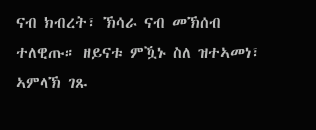ናብ ክብረት፣ ኽሳራ ናብ መኽሰብ ተለዊጡ። ዘይናቱ ምዃኑ ስለ ዝተኣመነ፣ ኣምላኽ ገጹ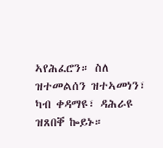ኣየሕፈሮን። ስለ ዝተመልሰን ዝተኣመነን፣ ካብ ቀዳማዩ፣ ዳሕራዩ ዝጸበቐ ኰይኑ።